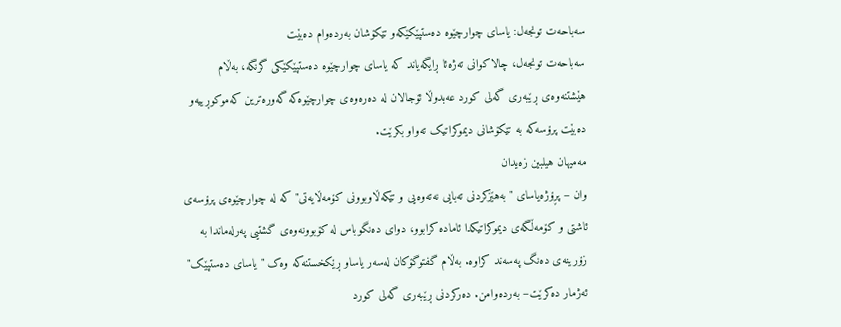سەباحەت تونجەل: یاسای چوارچێوە دەستپێکێکەو تێکۆشان بەردەوام دەبێت
سەباحەت تونجەل، چالاکوانی تەژەئا ڕایگەیاند کە یاسای چوارچێوە دەستپێکێکی گرنگە، بەڵام هێشتنەوەی ڕێبەری گەلی کورد عەبدوڵا ئۆجالان لە دەرەوەی چوارچێوەکە گەورەترین کەموکوڕییەو دەبێت پرۆسەکە بە تێکۆشانی دیموکراتیک تەواو بکرێت.
مەمیهان هیلبین زەیدان
وان – پڕۆژەیاسای "بەهێزکردنی تەبایی نەتەوەیی و تێکەڵاوبوونی کۆمەڵایەتی" کە لە چوارچێوەی پرۆسەی ئاشتی و کۆمەڵگەی دیموکراتیکدا ئامادە کرابوو، دوای دەنگوباس لە کۆبوونەوەی گشتیی پەرلەماندا بە زۆرینەی دەنگ پەسەند کراوە. بەڵام گفتوگۆکان لەسەر یاساو ڕێکخستنەکە وەک "یاسای دەستپێک" ئەژمار دەکرێت– بەردەوامن. دەرکردنی ڕێبەری گەلی کورد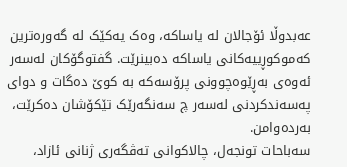عەبدوڵا ئۆجالان لە یاساکە، وەک یەکێک لە گەورەترین کەموکوڕییەکانی یاساکە دەبینرێت. گفتوگۆکان لەسەر ئەوەی بەڕێوەچوونی پرۆسەکە بە کوێ دەگات و دوای پەسەندکردنی لەسەر چ سەنگەرێک تێکۆشان دەکرێت، بەردەوامن.
سەباحات تونجەل، چالاکوانی تەڤگەری ژنانی ئازاد،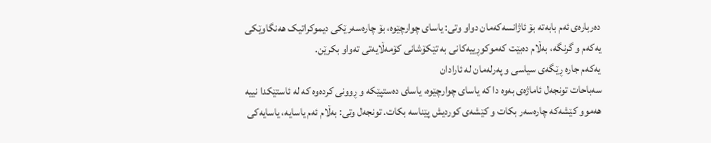دەربارەی ئەم بابەتە بۆ ئاژانسەکەمان دواو وتی: یاسای چوارچێوە، بۆ چارەسەرێکی دیموکراتیک هەنگاوێکی یەکەم و گرنگە، بەڵام دەبێت کەموکوڕییەکانی بە تێکۆشانی کۆمەڵایەتی تەواو بکرێن.
یەکەم جارە ڕێگەی سیاسی و پەرلەمان لە ئارادان
سەباحات تونجەل ئاماژەی بەوە دا کە یاسای چوارچێوە، یاسای دەستپێکە و ڕوونی کردەوە کە لە ئاستێکدا نییە هەموو کێشەکە چارەسەر بکات و کێشەی کوردیش پێناسە بکات. تونجەل وتی: بەڵام ئەم یاسایە، یاسایەکی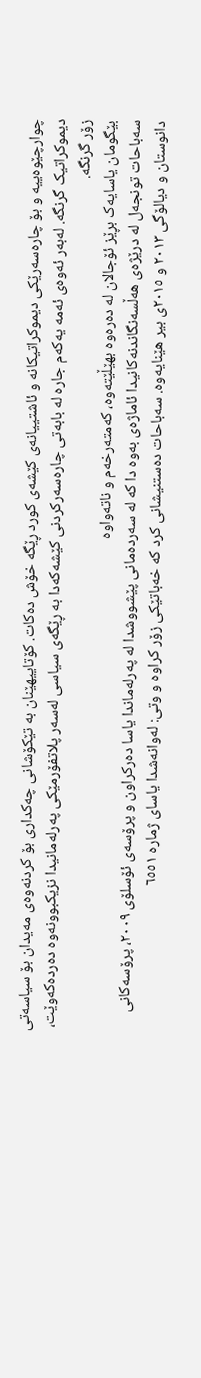چوارچێوەییە و بۆ چارەسەرێکی دیموکراتیکانە و ئاشتییانەی کێشەی کورد ڕێگە خۆش دەکات. کۆتاییهێنان بە تێکۆشانی چەکداری بۆ کردنەوەی مەیدان بۆ سیاسەتی دیموکراتیک گرنگە. لەبەر ئەوەی ئەمە یەکەم جارە لە بابەتی چارەسەرکردنی کێشەکەدا بە ڕێگەی سیاسی لەسەر پلاتفۆرمێکی پەرلەمانیدا نزیکبوونەوە دەردەکەوێت، زۆر گرنگە.
بێگومان یاسایەک بڕێز ئۆجالان لە دەرەوە بهێڵێتەوە، کەمتەرخەم و ناتەواوە
سەباحات تونجەل لە درێژەی هەڵسەنگاندنەکانیدا ئاماژەی بەوە دا کە لە سەردەمانی پێشووشدا لە پەرلەماندا یاسا دەرکراون و پرۆسەی ئۆسلۆی ۲۰۰۹، پرۆسەکانی دانوستان و دیالۆگی ۲۰۱۳ و ۲۰۱٥ی بیر هێنایەوە. سەباحات دەستنیشانی کرد کە خەباتێکی زۆر کراوە و وتی: لەوانەشدا یاسای ژمارە ٦٥٥١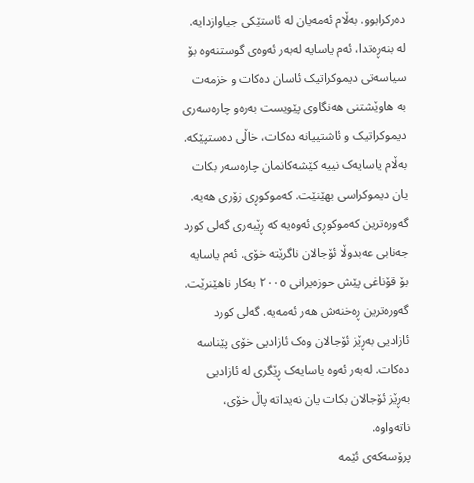دەرکرابوو. بەڵام ئەمەیان لە ئاستێکی جیاوازدایە. لە بنەڕەتدا، ئەم یاسایە لەبەر ئەوەی گوستنەوە بۆ سیاسەتی دیموکراتیک ئاسان دەکات و خزمەت بە هاوێشتنی هەنگاوی پێویست بەرەو چارەسەری دیموکراتیک و ئاشتییانە دەکات، خاڵی دەستپێکە. بەڵام یاسایەک نییە کێشەکانمان چارەسەر بکات یان دیموکراسی بهێنێت. کەموکوڕی زۆری هەیە. گەورەترین کەموکوڕی ئەوەیە کە ڕێبەری گەلی کورد جەنابی عەبدوڵا ئۆجالان ناگرێتە خۆی. ئەم یاسایە بۆ قۆناغی پێش حوزەیرانی ۲۰۰٥ بەکار ناهێنرێت. گەورەترین ڕەخنەش هەر ئەمەیە. گەلی کورد ئازادیی بەڕێز ئۆجالان وەک ئازادیی خۆی پێناسە دەکات. لەبەر ئەوە یاسایەک ڕێگری لە ئازادیی بەڕێز ئۆجالان بکات یان نەیداتە پاڵ خۆی، ناتەواوە.
پرۆسەکەی ئێمە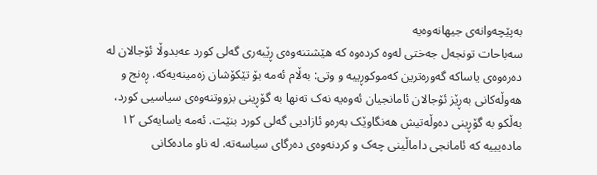بەپێچەوانەی جیهانەوەیە
سەباحات تونجەل جەختی لەوە کردەوە کە هێشتنەوەی ڕێبەری گەلی کورد عەبدوڵا ئۆجالان لە دەرەوەی یاساکە گەورەترین کەموکوڕییە و وتی: بەڵام ئەمە بۆ تێکۆشان زەمینەیەکە. ڕەنج و هەوڵەکانی بەڕێز ئۆجالان ئامانجیان ئەوەیە نەک تەنها بە گۆڕینی بزووتنەوەی سیاسیی کورد، بەڵکو بە گۆڕینی دەوڵەتیش هەنگاوێک بەرەو ئازادیی گەلی کورد بنێت. ئەمە یاسایەکی ۱۲ مادەیییە کە ئامانجی داماڵینی چەک و کردنەوەی دەرگای سیاسەتە. لە ناو مادەکانی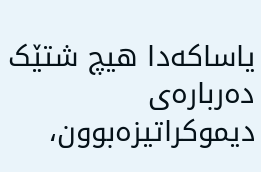یاساکەدا هیچ شتێک دەربارەی دیموکراتیزەبوون،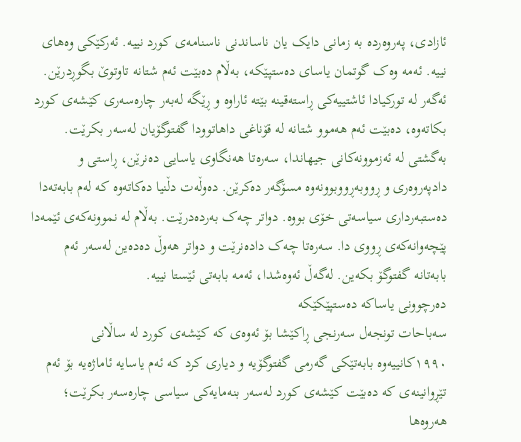ئازادی، پەروەردە بە زمانی دایک یان ناساندنی ناسنامەی کورد نییە. ئەرکێکی وەهای نییە. ئەمە وەک گوتمان یاسای دەستپێکە، بەڵام دەبێت ئەم شتانە تاوتوێ بگوڕدرێن. ئەگەر لە تورکیادا ئاشتییەکی ڕاستەقینە بێتە ئاراوە و ڕێگە لەبەر چارەسەری کێشەی کورد بکاتەوە، دەبێت ئەم هەموو شتانە لە قۆناغی داهاتوودا گفتوگۆیان لەسەر بکرێت. بەگشتی لە ئەزموونەکانی جیهاندا، سەرەتا هەنگاوی یاسایی دەنرێن، ڕاستی و دادپەروەری و ڕووبەڕووبوونەوە مسۆگەر دەکرێن. دەوڵەت دڵنیا دەکاتەوە کە لەم بابەتەدا دەستبەرداری سیاسەتی خۆی بووە. دواتر چەک بەردەدرێت. بەڵام لە نموونەکەی ئێمەدا پێچەوانەکەی ڕووی دا. سەرەتا چەک دادەنرێت و دواتر هەوڵ دەدەین لەسەر ئەم بابەتانە گفتوگۆ بکەین. لەگەڵ ئەوەشدا، ئەمە بابەتی ئێستا نییە.
دەرچوونی یاساکە دەستپێکێکە
سەباحات تونجەل سەرنجی ڕاکێشا بۆ ئەوەی کە کێشەی کورد لە ساڵانی ۱۹۹۰کانییەوە بابەتێکی گەرمی گفتوگۆیە و دیاری کرد کە ئەم یاسایە ئاماژەیە بۆ ئەم تێڕوانینەی کە دەبێت کێشەی کورد لەسەر بنەمایەکی سیاسی چارەسەر بکرێت؛ هەروەها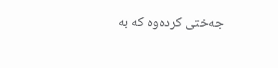جەختی کردەوە کە بە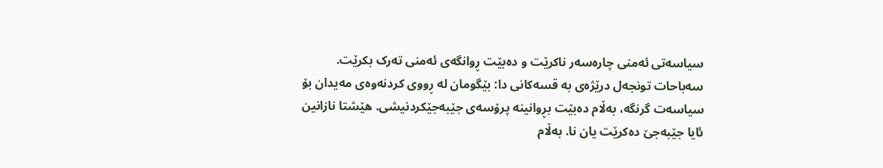سیاسەتی ئەمنی چارەسەر ناکرێت و دەبێت ڕوانگەی ئەمنی تەرک بکرێت.
سەباحات تونجەل درێژەی بە قسەکانی دا: بێگومان لە ڕووی کردنەوەی مەیدان بۆ سیاسەت گرنگە، بەڵام دەبێت بڕوانینە پرۆسەی جێبەجێکردنیشی. هێشتا نازانین ئایا جێبەجێ دەکرێت یان نا. بەڵام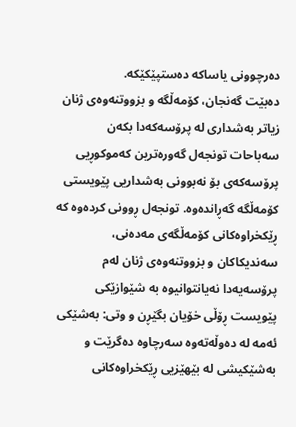دەرچوونی یاساکە دەستپێکێکە.
دەبێت گەنجان، کۆمەڵگە و بزووتنەوەی ژنان زیاتر بەشداری لە پرۆسەکەدا بکەن
سەباحات تونجەل گەورەترین کەموکوڕیی پرۆسەکەی بۆ نەبوونی بەشداریی پێویستی کۆمەڵگە گەڕاندەوە. تونجەل ڕوونی کردەوە کە ڕێکخراوەکانی کۆمەڵگەی مەدەنی، سەندیکاکان و بزووتنەوەی ژنان لەم پرۆسەیەدا نەیانتوانیوە بە شێوازێکی پێویست ڕۆڵی خۆیان بگێڕن و وتی: بەشێکی ئەمە لە دەوڵەتەوە سەرچاوە دەگرێت و بەشێکیشی لە بێهێزیی ڕێکخراوەکانی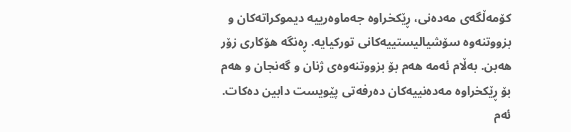کۆمەڵگەی مەدەنی، ڕێکخراوە جەماوەرییە دیموکراتەکان و بزووتنەوە سۆشیالیستییەکانی تورکیایە. ڕەنگە هۆکاری زۆر هەبن. بەڵام ئەمە هەم بۆ بزووتنەوەی ژنان و گەنجان و هەم بۆ ڕێکخراوە مەدەنییەکان دەرفەتی پێویست دابین دەکات.
ئەم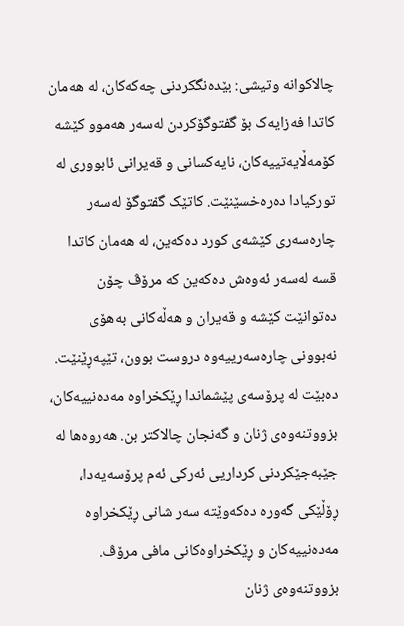چالاکوانە وتیشی: بێدەنگکردنی چەکەکان، لە هەمان کاتدا فەزایەک بۆ گفتوگۆکردن لەسەر هەموو کێشە کۆمەڵایەتییەکان، نایەکسانی و قەیرانی ئابووری لە تورکیادا دەرەخسێنێت. کاتێک گفتوگۆ لەسەر چارەسەری کێشەی کورد دەکەین، لە هەمان کاتدا قسە لەسەر ئەوەش دەکەین کە مرۆڤ چۆن دەتوانێت کێشە و قەیران و هەڵەکانی بەهۆی نەبوونی چارەسەرییەوە دروست بوون، تێپەڕێنێت. دەبێت لە پرۆسەی پێشماندا ڕێکخراوە مەدەنییەکان، بزووتنەوەی ژنان و گەنجان چالاکتر بن. هەروەها لە جێبەجێکردنی کرداریی ئەرکی ئەم پرۆسەیەدا، ڕۆڵێکی گەورە دەکەوێتە سەر شانی ڕێکخراوە مەدەنییەکان و ڕێکخراوەکانی مافی مرۆڤ.
بزووتنەوەی ژنان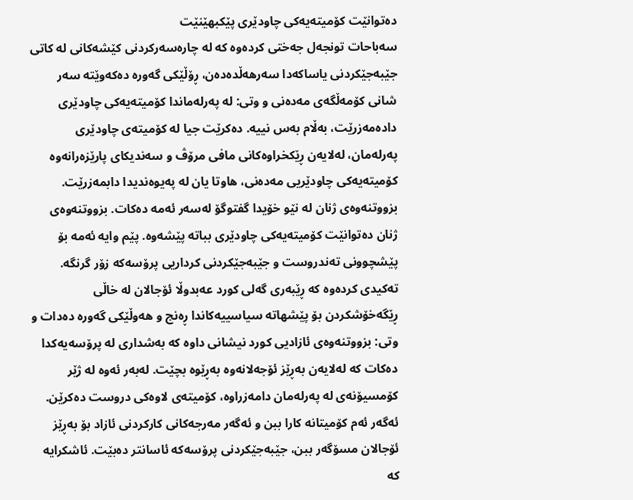دەتوانێت کۆمیتەیەکی چاودێری پێکبهێنێت
سەباحات تونجەل جەختی کردەوە کە لە چارەسەرکردنی کێشەکانی لە کاتی جێبەجێکردنی یاساکەدا سەرهەڵدەدەن، ڕۆڵێکی گەورە دەکەوێتە سەر شانی کۆمەڵگەی مەدەنی و وتی: لە پەرلەماندا کۆمیتەیەکی چاودێری دادەمەزرێت، بەڵام بەس نییە. دەکرێت جیا لە کۆمیتەی چاودێری پەرلەمان، لەلایەن ڕێکخراوەکانی مافی مرۆڤ و سەندیکای پارێزەرانەوە کۆمیتەیەکی چاودێریی مەدەنی، هاوتا یان لە پەیوەندیدا دابمەزرێت. بزووتنەوەی ژنان لە نێو خۆیدا گفتوگۆ لەسەر ئەمە دەکات. بزووتنەوەی ژنان دەتوانێت کۆمیتەیەکی چاودێری بباتە پێشەوە. پێم وایە ئەمە بۆ پێشچوونی تەندروست و جێبەجێکردنی کرداریی پرۆسەکە زۆر گرنگە.
تەکیدی کردەوە کە ڕێبەری گەلی کورد عەبدوڵا ئۆجالان لە خاڵی ڕێگەخۆشکردن بۆ پێشهاتە سیاسییەکاندا ڕەنج و هەوڵێکی گەورە دەدات و وتی: بزووتنەوەی ئازادیی کورد نیشانی داوە کە بەشداری لە پرۆسەیەکدا دەکات کە لەلایەن بەڕێز ئۆجەلانەوە بەڕێوە بچێت. لەبەر ئەوە لە ژێر کۆمسیۆنەی لە پەرلەمان دامەزراوە، کۆمیتەی لاوەکی دروست دەکرێن. ئەگەر ئەم کۆمیتانە کارا ببن و ئەگەر مەرجەکانی کارکردنی ئازاد بۆ بەڕێز ئۆجالان مسۆگەر ببن، جێبەجێکردنی پرۆسەکە ئاسانتر دەبێت. ئاشکرایە کە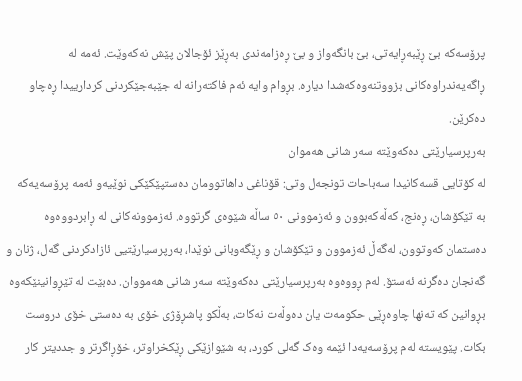پرۆسەکە بێ ڕێبەڕایەتی، بێ بانگەواز و بێ ڕەزامەندی بەڕێز ئۆجالان پێش نەکەوێت. ئەمە لە ڕاگەیەندراوەکانی بزووتنەوەکەشدا دیارە. بڕوام وایە ئەم فاکتەرانە لە جێبەجێکردنی کردارییدا ڕەچاو دەکرێن.
بەرپرسیارێتی دەکەوێتە سەر شانی هەموان
لە کۆتایی قسەکانیدا سەباحات تونجەل وتی: قۆناغی داهاتوومان دەستپێکێکی نوێیەو ئەمە پرۆسەیەکە بە تێکۆشان، ڕەنج، کەڵەکەبوون و ئەزموونی ٥۰ ساڵە شێوەی گرتووە. ئەزموونەکانی لە ڕابردووەوە دەستمان کەوتوون، لەگەڵ ئەزموون و تێکۆشان و ڕێگەوبانی نوێدا، بەرپرسیارێتیی ئازادکردنی گەل، ژنان و گەنجان دەگرنە ئەستۆ. لەم ڕووەوە بەرپرسیارێتی دەکەوێتە سەر شانی هەمووان. دەبێت لە تێڕوانینێکەوە بڕوانین کە تەنها چاوەڕێی حکومەت یان دەوڵەت نەکات، بەڵکو پاشڕۆژی خۆی بە دەستی خۆی دروست بکات. پێویستە لەم پرۆسەیەدا ئێمە وەک گەلی کورد، بە شێوازێکی ڕێکخراوتر، خۆڕاگرتر و جددیتر کار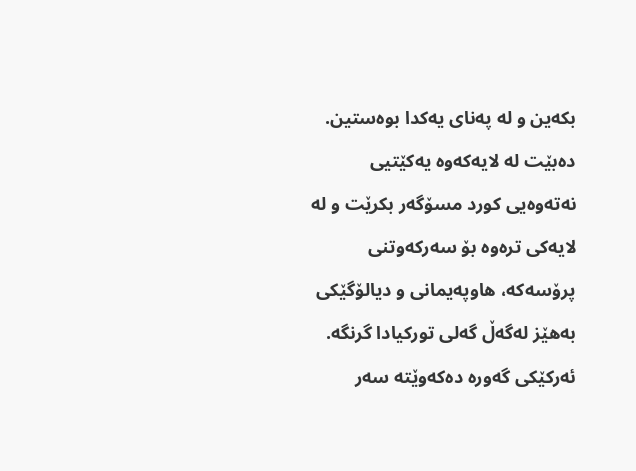بکەین و لە پەنای یەکدا بوەستین. دەبێت لە لایەکەوە یەکێتیی نەتەوەیی کورد مسۆگەر بکرێت و لە لایەکی ترەوە بۆ سەرکەوتنی پرۆسەکە، هاوپەیمانی و دیالۆگێکی بەهێز لەگەڵ گەلی تورکیادا گرنگە. ئەرکێکی گەورە دەکەوێتە سەر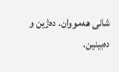شانی هەمووان. دەژین و دەبینین.